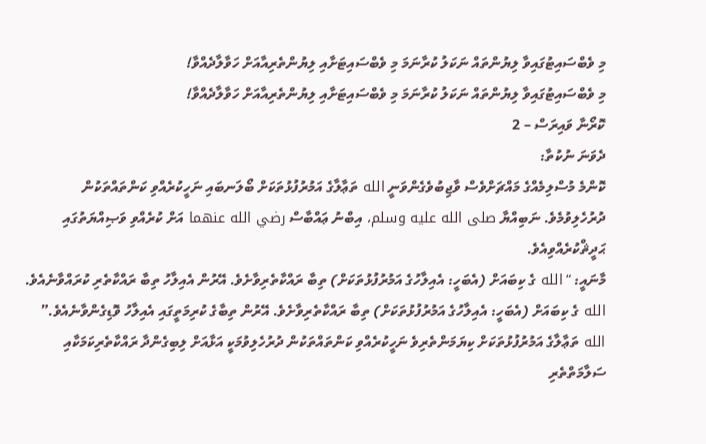މި ވެބްސައިޓުގައިވާ ލިޔުންތައް ނަކަލު ކުރާނަމަ މި ވެބްސައިޓަށާއި ލިޔުންތެރިއާއަށް ހަވާލާދެއްވާ!
މި ވެބްސައިޓުގައިވާ ލިޔުންތައް ނަކަލު ކުރާނަމަ މި ވެބްސައިޓަށާއި ލިޔުންތެރިއާއަށް ހަވާލާދެއްވާ!
ކޮރޯނާ ވައިރަސް – 2
ދެވަނަ ނުކުތާ:
ކޮންމެ މުސްލިމެއްގެ މައްޗަށްވެސް ވާޖިބުވެގެންވަނީ الله ތަޢާލާގެ އަމުރުފުޅުތަކަށް ބޯލަނބައި ނަހީކުރެއްވި ކަންތައްތަކުން ދުރުހެލިވުމެވެ. ނަބިއްޔާ صلى الله عليه وسلم، އިބްނު ޢައްބާސް رضي الله عنهما އަށް ކުރެއްވި ވަޞިއްޔަތުގައި ޙަދީޘްކުރެއްވިއެވެ.
މާނައީ: “الله ގެ ކިބައަށް (އެބަހީ: އެއިލާހުގެ އަމުރުފުޅުތަކަށް) ތިބާ ރައްކާތެރިވާށެވެ. އޭރުން އެއިލާހު ތިބާ ރައްކާތެރި ކުރައްވާނެއެވެ. الله ގެ ކިބައަށް (އެބަހީ: އެއިލާހުގެ އަމުރުފުޅުތަކަށް) ތިބާ ރައްކާތެރިވާށެވެ. އޭރުން ތިބާގެ ކުރިމަތީގައި އެއިލާހު ވޮޑިގެންވާނެއެވެ.”
الله ތަޢާލާގެ އަމުރުފުޅުތަކަށް ކިޔަމަންތެރިވެ ނަހީކުރެއްވި ކަންތައްތަކުން ދުރުހެލިވުމަކީ އަޅާއަށް ލިބިގެންދާ ރައްކާތެރިކަމަކާއި ސަލާމަތްތެރި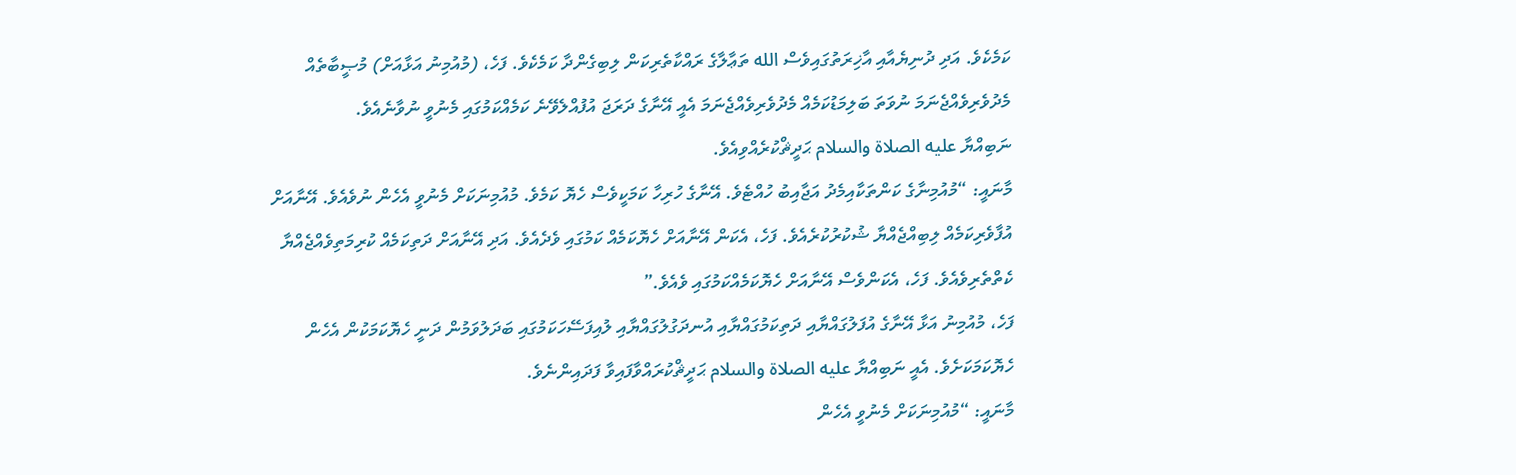ކަމެކެވެ. އަދި ދުނިޔެއާއި އާޚިރަތުގައިވެސް الله ތަޢާލާގެ ރައްކާތެރިކަން ލިބިގެންދާ ކަމެކެވެ. ފަހެ، (މުއުމިނު އަޅާއަށް) މުޞީބާތެއް މެދުވެރިވެއްޖެނަމަ ނުވަތަ ބަލިމަޑުކަމެއް މެދުވެރިވެއްޖެނަމަ އެއީ އޭނާގެ ދަރަޖަ އުފުއްލެވޭނެ ކަމެއްކަމުގައި މެނުވީ ނުވާނެއެވެ.
ނަބިއްޔާ عليه الصلاة والسلام ޙަދީޘްކުރެއްވިއެވެ.
މާނައީ: “މުއުމިނާގެ ކަންތަކާއިމެދު އަޖާއިބު ހުއްޓެވެ. އޭނާގެ ހުރިހާ ކަމަކީވެސް ހެޔޮ ކަމެވެ. މުއުމިނަކަށް މެނުވީ އެހެން ނުވެއެވެ. އޭނާއަށް އުފާވެރިކަމެއް ލިބިއްޖެއްޔާ ޝުކުރުކުރެއެވެ. ފަހެ، އެކަން އޭނާއަށް ހެޔޮކަމެއް ކަމުގައި ވެދެއެވެ. އަދި އޭނާއަށް ދަތިކަމެއް ކުރިމަތިވެއްޖެއްޔާ ކެތްތެރިވެއެވެ. ފަހެ، އެކަންވެސް އޭނާއަށް ހެޔޮކަމެއްކަމުގައި ވެއެވެ.”
ފަހެ، މުއުމިނު އަޅާ އޭނާގެ އުފަލުގައްޔާއި ދަތިކަމުގައްޔާއި އުނދަގުލުގައްޔާއި ލުއިފަސޭހަކަމުގައި ބަދަލުވަމުން ދަނީ ހެޔޮކަމަކުން އެހެން ހެޔޮކަމަކަށެވެ. އެއީ ނަބިއްޔާ عليه الصلاة والسلام ޙަދީޘްކުރައްވާފައިވާ ފަދައިންނެވެ.
މާނައީ: “މުއުމިނަކަށް މެނުވީ އެހެން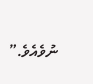ނުވެއެވެ.”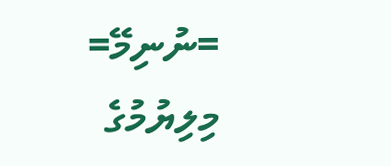=ނުނިމޭ=
މިލިޔުމުގެ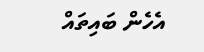އެހެން ބައިތައް